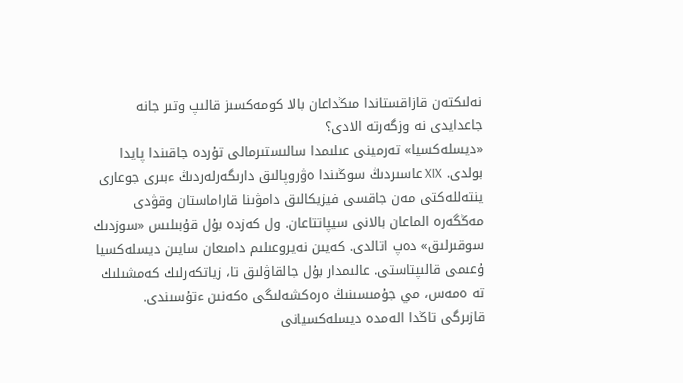نەلىكتەن قازاقستاندا مىڭداعان بالا كومەكسىز قالىپ وتىر جانە جاعدايدى نە وزگەرتە الادى؟
«ديسلەكسيا» تەرمينى عىلىمدا سالىستىرمالى تۇردە جاقىندا پايدا بولدى. XIX عاسىردىڭ سوڭىندا ەۋروپالىق دارىگەرلەردىڭ ءبىرى جوعارى ينتەللەكتى مەن جاقسى فيزيكالىق دامۋىنا قاراماستان وقۋدى مەڭگەرە الماعان بالانى سيپاتتاعان. ول كەزدە بۇل قۇبىلىس «سوزدىك سوقىرلىق» دەپ اتالدى. كەيىن نەيروعىلىم دامىعان سايىن ديسلەكسيا ۇعىمى قالىپتاستى. عالىمدار بۇل جالقاۋلىق تا، زياتكەرلىك كەمشىلىك تە ەمەس، مي جۇمىسىنىڭ ەرەكشەلىگى ەكەنىن ءتۇسىندى.
قازىرگى تاڭدا الەمدە ديسلەكسيانى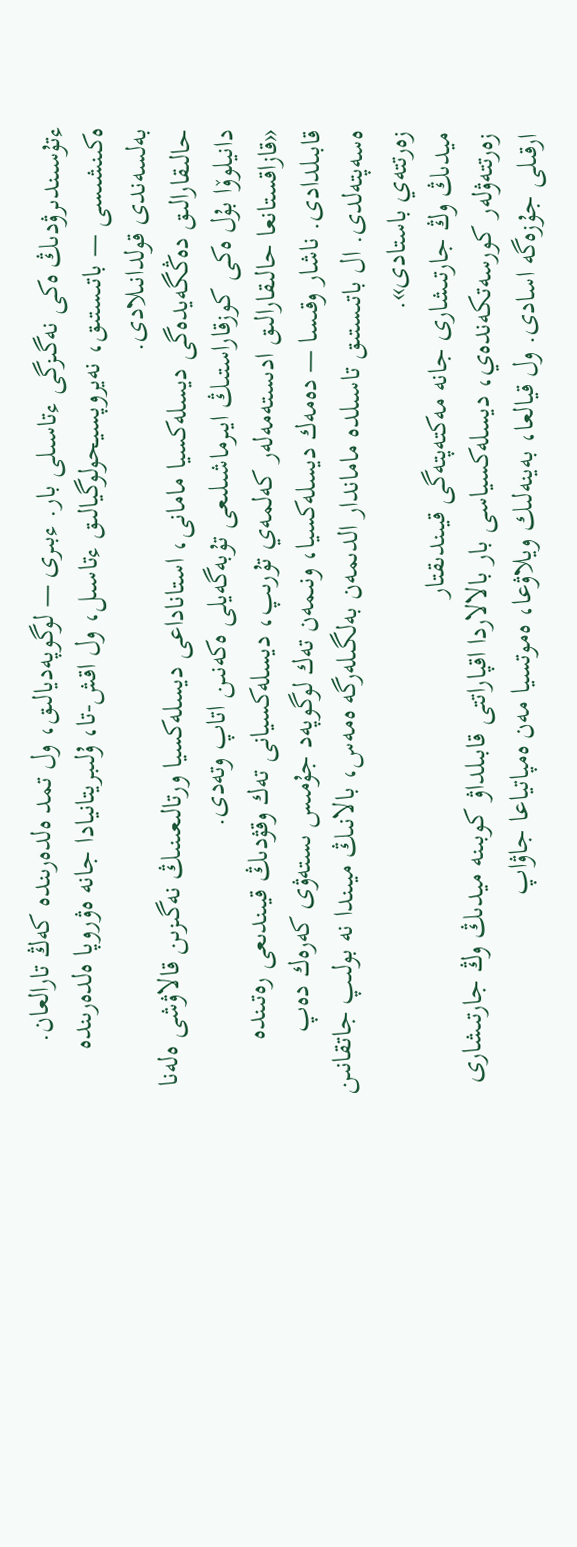ءتۇسىندىرۋدىڭ ەكى نەگىزگى ءتاسىلى بار. ءبىرى — لوگوپەديالىق، ول تمد ەلدەرىندە كەڭ تارالعان. ەكىنشىسى — باتىستىق، نەيروپسيحولوگيالىق ءتاسىل، ول اقش-تا، ۇلىبريتانيادا جانە ەۋروپا ەلدەرىندە بەلسەندى قولدانىلادى.
حالىقارالىق دەڭگەيدەگى ديسلەكسيا مامانى، استاناداعى ديسلەكسيا ورتالىعىنىڭ نەگىزىن قالاۋشى ەلەنا دانيلوۆا بۇل ەكى كوزقاراستىڭ ايىرماشىلىعى تۇبەگەيلى ەكەنىن اتاپ وتەدى.
«قازاقستانعا حالىقارالىق ادىستەمەلەر كەلمەي تۇرىپ، ديسلەكسيانى تەك وقۋدىڭ قيىندىعى رەتىندە قابىلدادى. ناشار وقىسا — دەمەك ديسلەكسيا، ونىمەن تەك لوگوپەد جۇمىس ىستەۋى كەرەك دەپ ەسەپتەلدى. ال باتىستىق تاسىلدە ماماندار الدىمەن بەلگىلەرگە ەمەس، بالانىڭ ميىندا نە بولىپ جاتقانىن زەرتتەي باستادى».
ميدىڭ وڭ جارتىشارى جانە مەكتەپتەگى قيىندىقتار
زەرتتەۋلەر كورسەتكەندەي، ديسلەكسياسى بار بالالاردا اقپاراتتى قابىلداۋ كوبىنە ميدىڭ وڭ جارتىشارى ارقىلى جۇزەگە اسادى. ول قيالعا، بەينەلىك ويلاۋعا، ەموتسيا مەن ەمپاتياعا جاۋاپ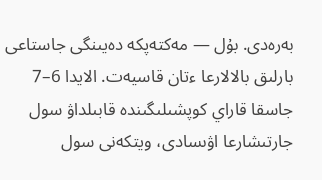بەرەدى. بۇل — مەكتەپكە دەيىنگى جاستاعى بارلىق بالالارعا ءتان قاسيەت. الايدا 6–7 جاسقا قاراي كوپشىلىگىندە قابىلداۋ سول جارتىشارعا اۋىسادى، ويتكەنى سول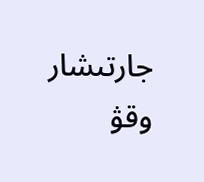جارتىشار وقۋ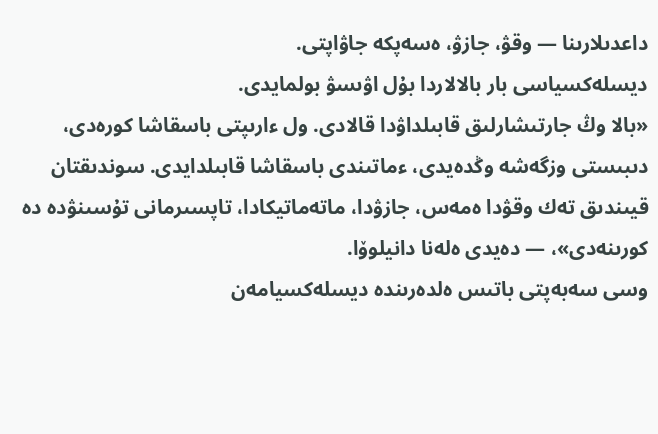داعدىلارىنا — وقۋ، جازۋ، ەسەپكە جاۋاپتى.
ديسلەكسياسى بار بالالاردا بۇل اۋىسۋ بولمايدى.
«بالا وڭ جارتىشارلىق قابىلداۋدا قالادى. ول ءارىپتى باسقاشا كورەدى، دىبىستى وزگەشە وڭدەيدى، ءماتىندى باسقاشا قابىلدايدى. سوندىقتان قيىندىق تەك وقۋدا ەمەس، جازۋدا، ماتەماتيكادا، تاپسىرمانى تۇسىنۋدە دە كورىنەدى»، — دەيدى ەلەنا دانيلوۆا.
وسى سەبەپتى باتىس ەلدەرىندە ديسلەكسيامەن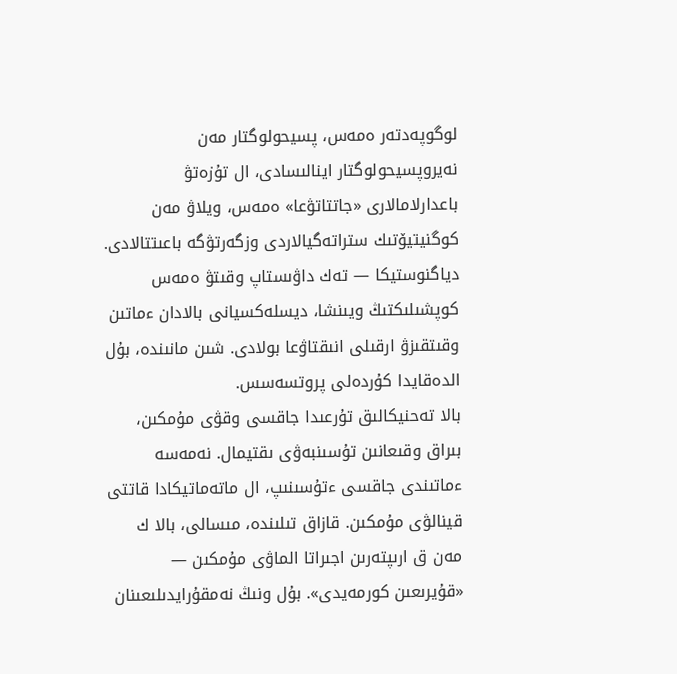لوگوپەدتەر ەمەس، پسيحولوگتار مەن نەيروپسيحولوگتار اينالىسادى، ال تۇزەتۋ باعدارلامالارى «جاتتاتۋعا» ەمەس، ويلاۋ مەن كوگنيتيۆتىك ستراتەگيالاردى وزگەرتۋگە باعىتتالادى.
دياگنوستيكا — تەك داۋىستاپ وقىتۋ ەمەس
كوپشىلىكتىڭ ويىنشا، ديسلەكسيانى بالادان ءماتىن وقىتقىزۋ ارقىلى انىقتاۋعا بولادى. شىن مانىندە، بۇل الدەقايدا كۇردەلى پروتسەسس.
بالا تەحنيكالىق تۇرعىدا جاقسى وقۋى مۇمكىن، بىراق وقىعانىن تۇسىنبەۋى ىقتيمال. نەمەسە ءماتىندى جاقسى ءتۇسىنىپ، ال ماتەماتيكادا قاتتى قينالۋى مۇمكىن. قازاق تىلىندە، مىسالى، بالا ك مەن ق ارىپتەرىن اجىراتا الماۋى مۇمكىن — «قۇيرىعىن كورمەيدى». بۇل ونىڭ نەمقۇرايدىلىعىنان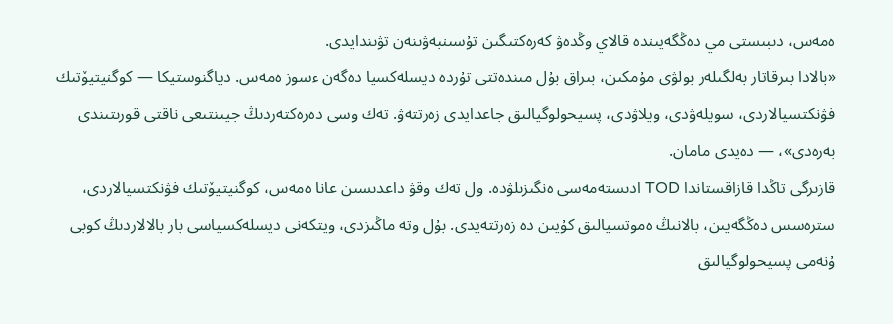ەمەس، دىبىستى مي دەڭگەيىندە قالاي وڭدەۋ كەرەكتىگىن تۇسىنبەۋىنەن تۋىندايدى.
«بالادا بىرقاتار بەلگىلەر بولۋى مۇمكىن، بىراق بۇل مىندەتتى تۇردە ديسلەكسيا دەگەن ءسوز ەمەس. دياگنوستيكا — كوگنيتيۆتىك فۋنكتسيالاردى، سويلەۋدى، ويلاۋدى، پسيحولوگيالىق جاعدايدى زەرتتەۋ. تەك وسى دەرەكتەردىڭ جيىنتىعى ناقتى قورىتىندى بەرەدى»، — دەيدى مامان.
قازىرگى تاڭدا قازاقستاندا TOD ادىستەمەسى ەنگىزىلۋدە. ول تەك وقۋ داعدىسىن عانا ەمەس، كوگنيتيۆتىك فۋنكتسيالاردى، سترەسس دەڭگەيىن، بالانىڭ ەموتسيالىق كۇيىن دە زەرتتەيدى. بۇل وتە ماڭىزدى، ويتكەنى ديسلەكسياسى بار بالالاردىڭ كوبى ۇنەمى پسيحولوگيالىق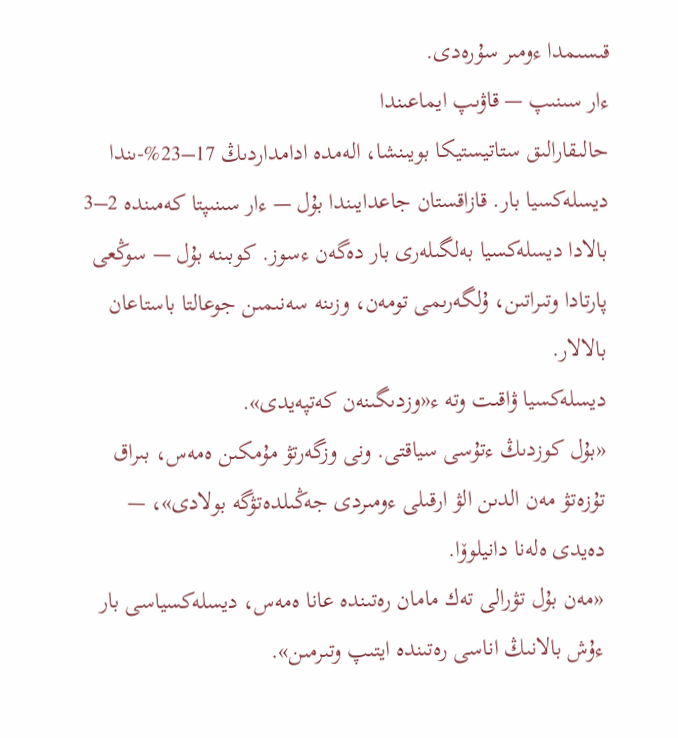قىسىمدا ءومىر سۇرەدى.
ءار سىنىپ — قاۋىپ ايماعىندا
حالىقارالىق ستاتيستيكا بويىنشا، الەمدە ادامداردىڭ 17–23%-ىندا ديسلەكسيا بار. قازاقستان جاعدايىندا بۇل — ءار سىنىپتا كەمىندە 2–3 بالادا ديسلەكسيا بەلگىلەرى بار دەگەن ءسوز. كوبىنە بۇل — سوڭعى پارتادا وتىراتىن، ۇلگەرىمى تومەن، وزىنە سەنىمىن جوعالتا باستاعان بالالار.
ديسلەكسيا ۋاقىت وتە ء«وزدىگىنەن كەتپەيدى».
«بۇل كوزدىڭ ءتۇسى سياقتى. ونى وزگەرتۋ مۇمكىن ەمەس، بىراق تۇزەتۋ مەن الدىن الۋ ارقىلى ءومىردى جەڭىلدەتۋگە بولادى»، — دەيدى ەلەنا دانيلوۆا.
«مەن بۇل تۋرالى تەك مامان رەتىندە عانا ەمەس، ديسلەكسياسى بار ءۇش بالانىڭ اناسى رەتىندە ايتىپ وتىرمىن».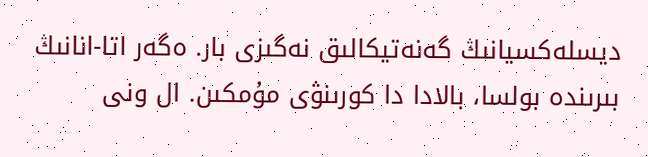ديسلەكسيانىڭ گەنەتيكالىق نەگىزى بار. ەگەر اتا-انانىڭ بىرىندە بولسا، بالادا دا كورىنۋى مۇمكىن. ال ونى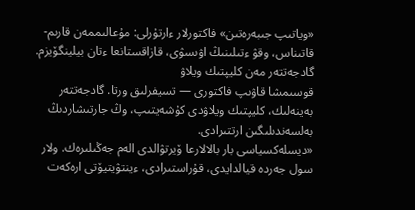«وياتىپ جىبەرەتىن» فاكتورلار ءارتۇرلى: مۇعالىممەن قارىم-قاتىناس، وقۋ ءتىلىنىڭ اۋىسۋى، قازاقستانعا ءتان بيلينگۆيزم.
گادجەتتەر مەن كليپتىك ويلاۋ
قوسىمشا قاۋىپ فاكتورى — تسيفرلىق ورتا. گادجەتتەر بەينەلىك، كليپتىك ويلاۋدى كۇشەيتىپ، وڭ جارتىشاردىڭ بەلسەندىلىگىن ارتتىرادى.
«ديسلەكسياسى بار بالالارعا ۆيرتۋالدى الەم جەڭىلىرەك. ولار سول جەردە قيالدايدى، قۇراستىرادى، ءينتۋيتيۆتى ارەكەت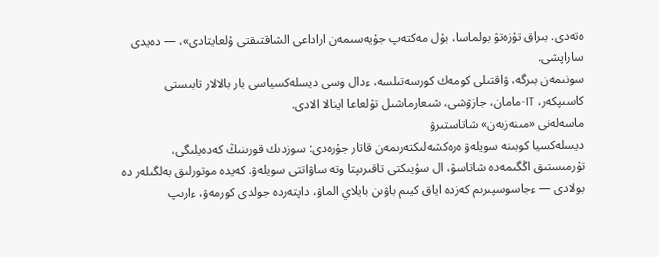ەتەدى. بىراق تۇزەتۋ بولماسا، بۇل مەكتەپ جۇيەسىمەن اراداعى الشاقتىقتى ۇلعايتادى»، — دەيدى ساراپشى.
سونىمەن بىرگە، ۋاقتىلى كومەك كورسەتىلسە، ءدال وسى ديسلەكسياسى بار بالالار تابىستى كاسىپكەر، IT-مامان، جازۋشى، شىعارماشىل تۇلعاعا اينالا الادى.
ماسەلەنى «مىنەزبەن» شاتاستىرۋ
ديسلەكسيا كوبىنە سويلەۋ ەرەكشەلىكتەرىمەن قاتار جۇرەدى: سوزدىك قورىنىڭ كەدەيلىگى، تۇرمىستىق اڭگىمەدە شاتاسۋ، ال سۇيىكتى تاقىرىپتا وتە ساۋاتتى سويلەۋ. كەيدە موتورلىق بەلگىلەر دە بولادى — ءجاسوسپىرىم كەزدە اياق كيىم باۋىن بايلاي الماۋ، داپتەردە جولدى كورمەۋ، ءارىپ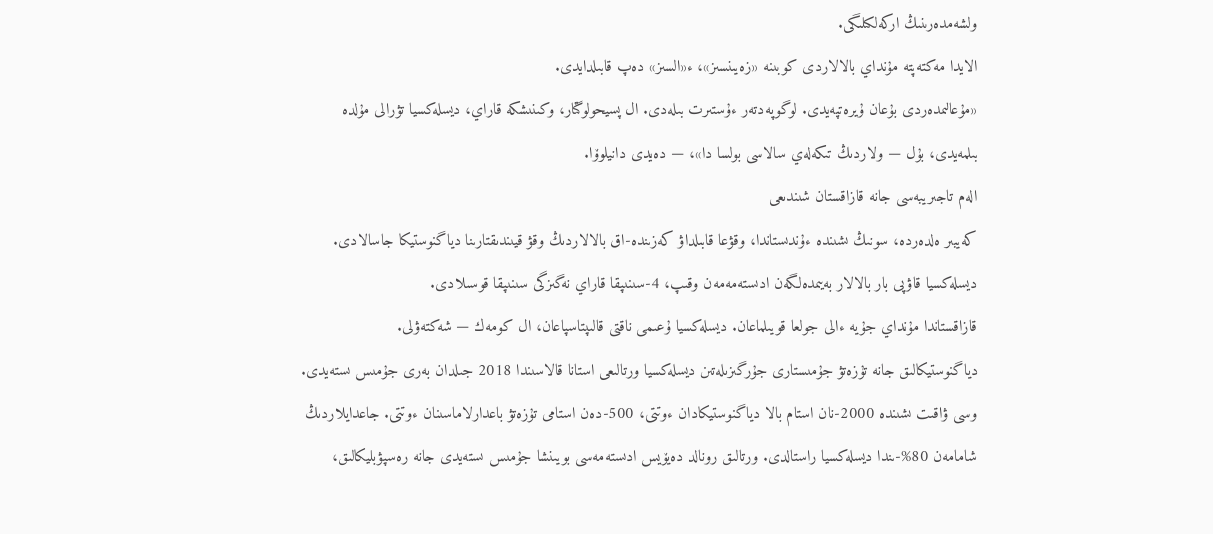ولشەمدەرىنىڭ اركەلكىلىگى.
الايدا مەكتەپتە مۇنداي بالالاردى كوبىنە «زەيىنسىز»، ء«السىز» دەپ قابىلدايدى.
«مۇعالىمدەردى بۇعان ۇيرەتپەيدى. لوگوپەدتەر ءۇستىرت بىلەدى. ال پسيحولوگتار، وكىنىشكە قاراي، ديسلەكسيا تۋرالى مۇلدە بىلمەيدى، بۇل — ولاردىڭ تىكەلەي سالاسى بولسا دا»، — دەيدى دانيلوۆا.
الەم تاجىريبەسى جانە قازاقستان شىندىعى
كەيبىر ەلدەردە، سونىڭ ىشىندە ءۇندىستاندا، وقۋعا قابىلداۋ كەزىندە-اق بالالاردىڭ وقۋ قيىندىقتارىنا دياگنوستيكا جاسالادى. ديسلەكسيا قاۋپى بار بالالار بەيىمدەلگەن ادىستەمەمەن وقىپ، 4-سىنىپقا قاراي نەگىزگى سىنىپقا قوسىلادى.
قازاقستاندا مۇنداي جۇيە ءالى جولعا قويىلماعان. ديسلەكسيا ۇعىمى ناقتى قالىپتاسپاعان، ال كومەك — شەكتەۋلى.
دياگنوستيكالىق جانە تۇزەتۋ جۇمىستارى جۇرگىزىلەتىن ديسلەكسيا ورتالىعى استانا قالاسىندا 2018 جىلدان بەرى جۇمىس ىستەيدى. وسى ۋاقىت ىشىندە 2000-نان استام بالا دياگنوستيكادان ءوتتى، 500-دەن استامى تۇزەتۋ باعدارلاماسىنان ءوتتى. جاعدايلاردىڭ شامامەن 80%-ىندا ديسلەكسيا راستالدى. ورتالىق رونالد دەيۆيس ادىستەمەسى بويىنشا جۇمىس ىستەيدى جانە رەسپۋبليكالىق،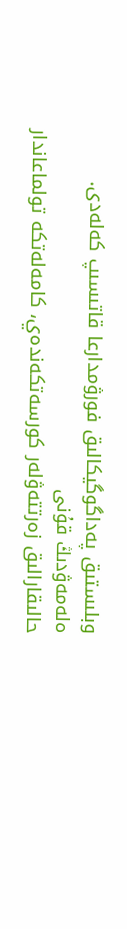وبلىستىق پەداگوگيكالىق فورۋمدارعا قاتىسىپ كەلەدى.
ەلەمەۋدىڭ قۇنى
حالىقارالىق زەرتتەۋلەر كورسەتكەندەي، كامەلەتكە تولماعاندار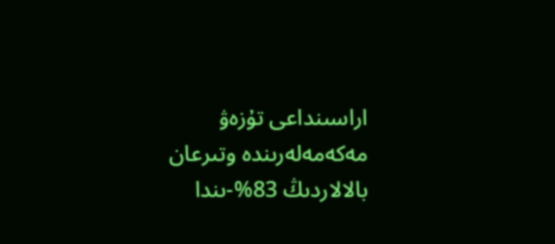اراسىنداعى تۇزەۋ مەكەمەلەرىندە وتىرعان بالالاردىڭ 83%-ىندا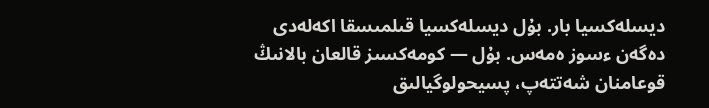ديسلەكسيا بار. بۇل ديسلەكسيا قىلمىسقا اكەلەدى دەگەن ءسوز ەمەس. بۇل — كومەكسىز قالعان بالانىڭ قوعامنان شەتتەپ، پسيحولوگيالىق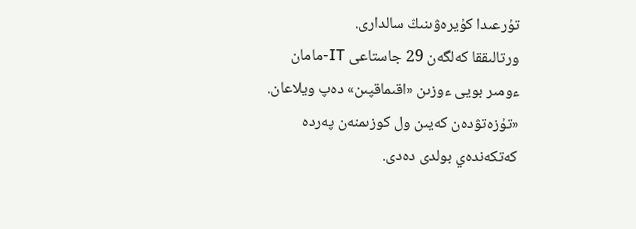تۇرعىدا كۇيرەۋىنىڭ سالدارى.
ورتالىققا كەلگەن 29 جاستاعى IT-مامان ءومىر بويى ءوزىن «اقىماقپىن» دەپ ويلاعان.
«تۇزەتۋدەن كەيىن ول كوزىمنەن پەردە كەتكەندەي بولدى دەدى.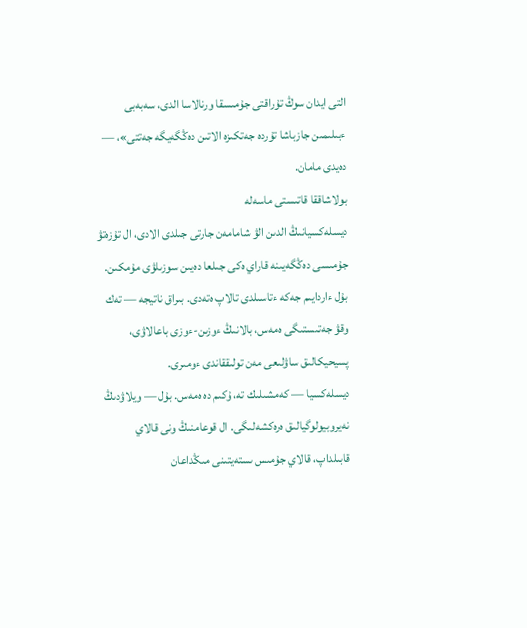التى ايدان سوڭ تۇراقتى جۇمىسقا ورنالاسا الدى، سەبەبى ءبىلىمىن جازباشا تۇردە جەتكىزە الاتىن دەڭگەيگە جەتتى»، — دەيدى مامان.
بولاشاققا قاتىستى ماسەلە
ديسلەكسيانىڭ الدىن الۋ شامامەن جارتى جىلدى الادى، ال تۇزەتۋ جۇمىسى دەڭگەيىنە قاراي ەكى جىلعا دەيىن سوزىلۋى مۇمكىن. بۇل ءاردايىم جەكە ءتاسىلدى تالاپ ەتەدى. بىراق ناتيجە — تەك وقۋ جەتىستىگى ەمەس، بالانىڭ ءوزىن-ءوزى باعالاۋى، پسيحيكالىق ساۋلىعى مەن تولىققاندى ءومىرى.
ديسلەكسيا — كەمشىلىك تە، ۇكىم دە ەمەس. بۇل — ويلاۋدىڭ نەيروبيولوگيالىق ەرەكشەلىگى. ال قوعامنىڭ ونى قالاي قابىلداپ، قالاي جۇمىس ىستەيتىنى مىڭداعان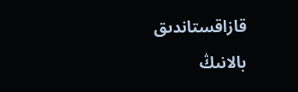قازاقستاندىق بالانىڭ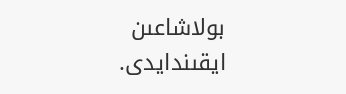بولاشاعىن ايقىندايدى.